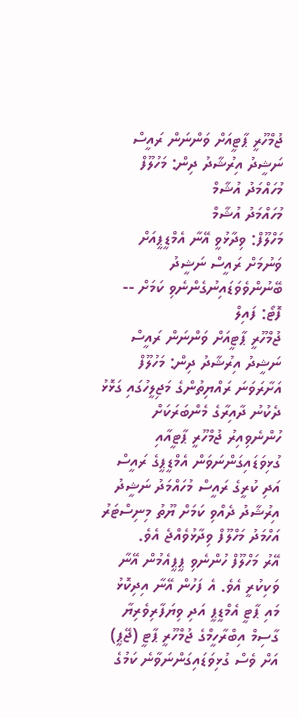ޖުމްހޫރީ ޕާޓީއަށް ވަންނަން ރައީސް ނަޝީދު އިރުޝާދު ދިން: މަހުލޫފް
މުހައްމަދު އުޝާމް
މުހައްމަދު އުޝާމް
މަހްލޫފް: ވިދާޅުވީ އޭނާ އެމްޑީޕީއަށް ވަނުމަށް ރައީސް ނަޝީދު ބޭނުންވެވަޑައިނުގެންނެވި ކަމަށް -- ފޮޓޯ: ފައިލް
ޖުމްހޫރީ ޕާޓީއަށް ވަންނަން ރައީސް ނަޝީދު އިރުޝާދު ދިން: މަހުލޫފް
އަށާރަވަނަ ރައްޔިތުންގެ މަޖިލީހުގައި ގަޅޮޅު ދެކުނު ދާއިރާގެ މެންބަރަކަށް ހުންނެވިއިރު ޖުމްހޫރީ ޕާޓީއާއި ގުޅިވަޑައިގަންނަވަން އެމްޑީޕީގެ ރައީސް އަދި ކުރީގެ ރައީސް މުހައްމަދު ނަޝީދު އިރުޝާދު ދެއްވި ކަމަށް ޔޫތު މިނިސްޓަރު އަހްމަދު މަހްލޫފް ވިދާޅުވެއްޖެ އެވެ.
އޭރު މަހްލޫފް ހުންނެވި ޕީޕީއެމުން އޭނާ ވަކިކުރީ އެވެ. އެ ފަހުން އޭނާ އިދިކޮޅު މައި ޕާޓީ އެމްޑީޕީ އަދި ވިޔަފާރިވެރިޔާ ގާސިމް އިބްރާހީމްގެ ޖުމްހޫރީ ޕާޓީ (ޖޭޕީ) އަށް ވެސް ގުޅިވަޑައިގަންނަވާނެ ކަމުގެ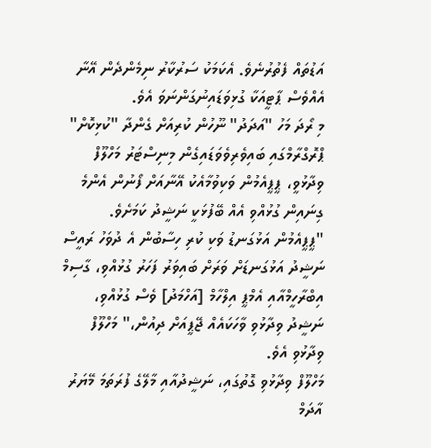އަޑުތައް ފެތުރުނެވެ. އެކަމަކު ސަރުކާރު ނިމެންދެން އޭނާ އެއްވެސް ޕާޓީއަކާ ގުޅިވަޑައިނުގަންނަވަ އެވެ.
މި ރޯދަ މަހު "އަދަދު" ނޫހުން ކުރިއަށް ގެންދާ "ކުޅިކޮށް" ޕްރޮގްރާމްގައި ބައިވެރިވެވަޑައިގެން މިނިސްޓަރު މަހްލޫފް ވިދާޅުވީ، ޕީޕީއެމުން ވަކިވުމާއެކު އޭނާއަށް ފޯނުން އެންމެ ގިނައިން ގުޅުއްވި އެއް ބޭފުޅަކީ ނަޝީދު ކަމަށެވެ.
"ޕީޕީއެމުން އަޅުގަނޑު ވަކި ކުރި ހިސާބުން އެ ދުވަހު ރައީސް ނަޝީދު އަޅުގަނޑަށް ވަރަށް ބައިވަރު ފަހަރު ގުޅުއްވި، ގާސިމް އިބްރާހީމްއާއި އެމްޕީ އިލްހާމް [އަހްމަދު] ވެސް ގުޅުއްވި، ނަޝީދު ވިދާޅުވި ވާހަކައެއް ޖޭޕީއަށް ދިއުން،" މަހްލޫފް ވިދާޅުވި އެވެ.
މަހްލޫފް ވިދާޅުވި ގޮތުގައި، ނަޝީދުއާއި މާލޭގެ ފުރަތަމަ މޭޔަރު އާދަމް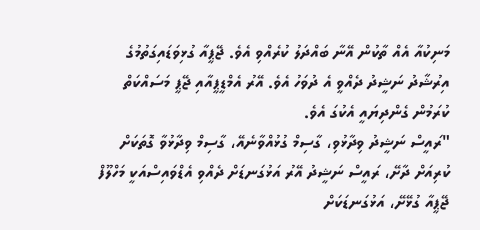މަނިކުއާ އެއް ތާކުން އޭނާ ބައްދަލު ކުރެއްވި އެވެ. ޖޭޕީއާ ގުޅިވަޑައިގަތުމުގެ އިރުޝާދު ނަޝީދު ދެއްވީ އެ ދުވަހު އެވެ. އޭރު އެމްޑީޕީއާއި ޖޭޕީ މަސައްކަތް ކުރަމުން ގެންދިޔައީ އެކުގަ އެވެ.
"ރައީސް ނަޝީދު ވިދާޅުވި، ގާސިމް ގުޅުއްވާނެއޭ، ގާސިމް ވިދާޅުވާ ގޮތަކަށް ކުރިއަށް ދާށޭ، ރައީސް ނަޝީދު އޭރު އަޅުގަނޑަށް ދެއްވި އެޑްވައިސްއަކީ މަހްލޫފް ޖޭޕީއާ ގުޅޭށޭ، އަޅުގަނޑަކަށް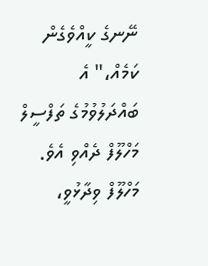ނޭނގެ ކީއްވެގެން ކަމެއް،" އެ ބައްދަލުވުމުގެ ތަފްސީލް މަހްލޫފް ދެއްވި އެވެ.
މަހްލޫފް ވިދާޅުވީ،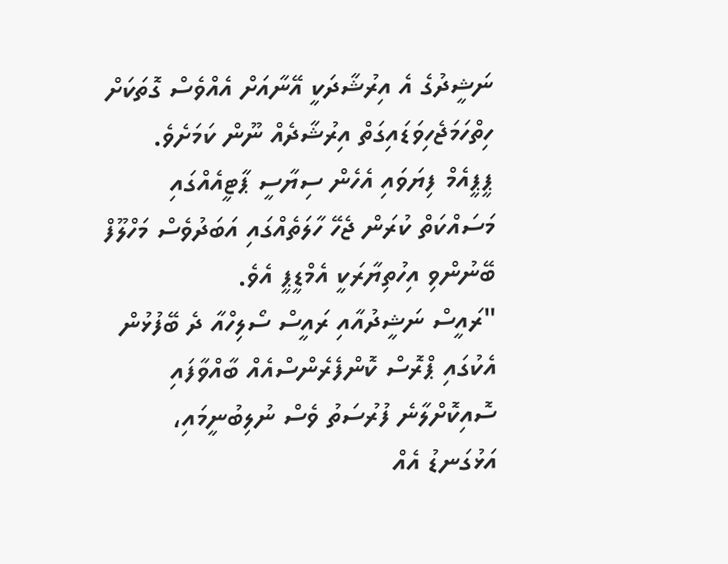ނަޝީދުގެ އެ އިރުޝާދަކީ އޭނާއަށް އެއްވެސް ގޮތަކަށް ހިތްހަމަޖެހިވަޑައިގަތް އިރުޝާދެއް ނޫން ކަމަށެވެ. ޕީޕީއެމް ފިޔަވައި އެހެން ސިޔާސީ ޕާޓީއެއްގައި މަސައްކަތް ކުރަން ޖެހޭ ހާލަތެއްގައި އަބަދުވެސް މަހްލޫފް ބޭނުންވި އިހުތިޔާރަކީ އެމްޑީޕީ އެވެ.
"ރައީސް ނަޝީދުއާއި ރައީސް ސޯލިހްއާ ދެ ބޭފުޅުން އެކުގައި ޕްރޮސް ކޮންފެރެންސްއެއް ބާއްވާފައި ސޮއިކޮށްލާނެ ފުރުސަތު ވެސް ނުލިބުނީމައި، އަޅުގަނޑު އެއް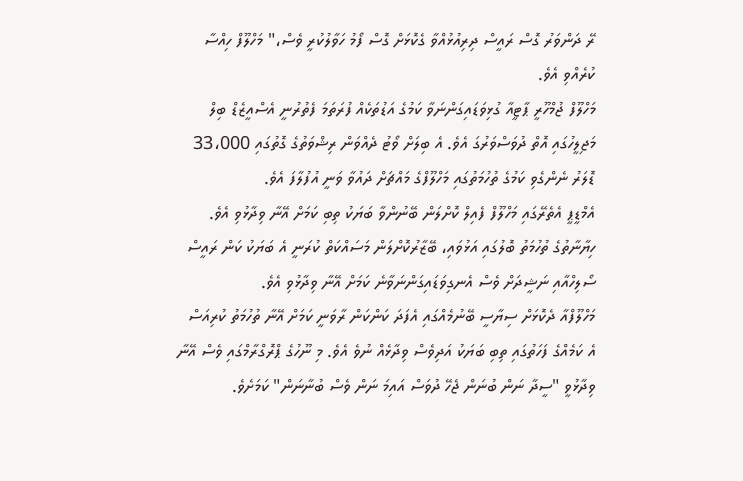ރޭ ދަންވަރު ގޮސް ރައީސް ދިރިއުޅުއްވާ ގެކޮޅަށް ގޮސް ފޯމު ހަވާލުކުރީ ވެސް،" މަހްލޫފް ހިއްސާ ކުރެއްވި އެވެ.
މަހްލޫފް ޖުމްހޫރީ ޕާޓީއާ ގުޅިވަޑައިގަންނަވާ ކަމުގެ އަޑުތަކެއް ފުރަތަމަ ފެތުރުނީ އެސްއީޒެޑް ބިލް މަޖިލީހުގައި އޮތް ދުވަސްވަރުގަ އެވެ. އެ ބިލަށް ވޯޓު ދެއްވަން ރިޝްވަތުގެ ގޮތުގައި 33،000 ޑޮލަރު ނެންގެވި ކަމުގެ ތުހުމަތުގައި މަހްލޫފްގެ މައްޗަށް ދައުވާ ވަނީ އުފުލާފަ އެވެ.
އެމްޑީޕީ އެތެރޭގައި މަހްލޫފް ފެއިލް ކޮށްލަން ބޭނުންވާ ބަޔަކު ތިބި ކަމަށް އޭނާ ވިދާޅުވި އެވެ. ހިޔާނާތުގެ ތުހުމަތު ބޮލުގައި އަޅުވައި، ބޭޒާރުކޮށްލަން މަސައްކަތް ކުރަނީ އެ ބަޔަކު ކަން ރައީސް ސޯލިހްއާއި ނަޝީދަށް ވެސް އެނގިވަޑައިގަންނަވާނެ ކަމަށް އޭނާ ވިދާޅުވި އެވެ.
މަހްލޫފްއާ ދެކޮޅަށް ސިޔާސީ ބޭނުމެއްގައި އެފަދަ ކަންކަން ރާވަނީ ކަމަށް އޭނާ ތުހުމަތު ކުރިއަސް އެ ކަމެއްގެ ފަހަތުގައި ތިބި ބަޔަކު އަދިވެސް ވިދާޅެއް ނުވެ އެވެ. މި ނޫހުގެ ޕްރޮގްރާމްގައި ވެސް އޭނާ ވިދާޅުވީ "ސީދާ ނަން ބުނަން ޖެހޭ ދުވަސް އައިމަ ނަން ވެސް ބުނާނަން" ކަމަށެވެ.